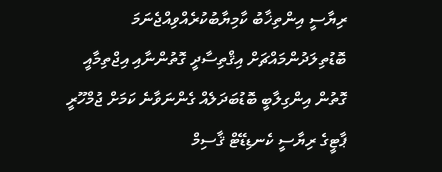ރިޔާސީ އިންތިޚާބު ކާމިޔާބުކުރެއްވިއްޖެނަމަ ބޮޑުތިލަދުންމައްޗަށް އިޤްތިސާދީ ގޮތުންނާއި އިޖްތިމާއީ ގޮތުން އިންގިލާބީ ބޮޑުބަދަލެއް ގެންނަވާނެ ކަމަށް ޖުމްހޫރީ ޕާޓީގެ ރިޔާސީ ކެނޑިޑޭޓް ޤާސިމް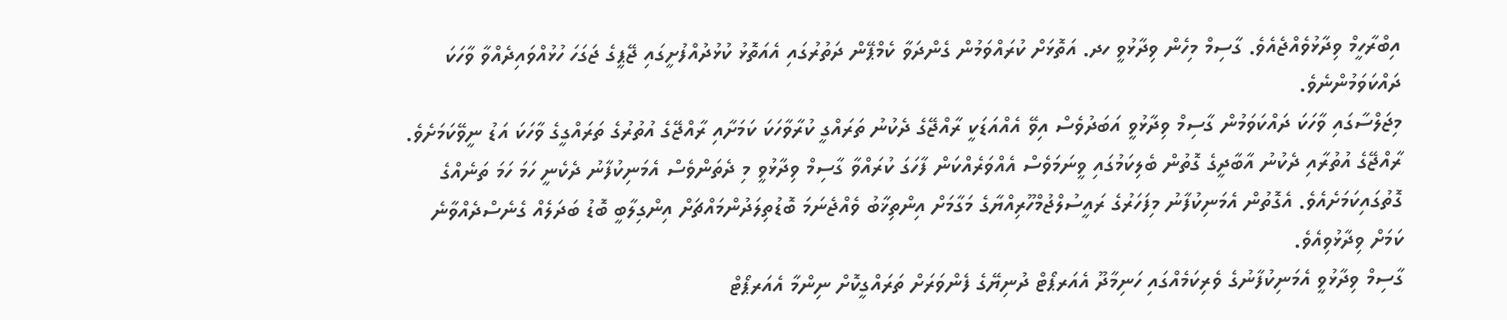އިބްރާހީމް ވިދާޅުވެއްޖެއެވެ. ގާސިމް މިހެން ވިދާޅުވީ ހދ. އަތޮޅަށް ކުރައްވަމުން ގެންދަވާ ކެމްޕޭން ދަތުރުގައި އެއަތޮޅު ކުޅުދުއްފުށީގައި ޖޭޕީގެ ޖަގަހަ ހުޅުއްވައިދެއްވާ ވާހަކަ ދައްކަވަމުންނެވެ.
މިޖަލްސާގައި ވާހަކަ ދައްކަވަމުން ގާސިމް ވިދާޅުވީ އަބަދުވެސް އިވޭ އެއްއަޑަކީ ރާއްޖޭގެ ދެކުނު ތަރައްގީ ކުރާވާހަކަ ކަމަށާއި ރާއްޖޭގެ އުތުރުގެ ތަރައްގީގެ ވާހަކަ އަޑު ނީވޭކަމަށެވެ. ރާއްޖޭގެ އުތުރާއި ދެކުނު އާބާދީގެ ގޮތުން ބެލިކަމުގައި ވީނަމަވެސް އެއްވަރެއްކަން ފާހަގަ ކުރައްވާ ގާސިމް ވިދާޅުވީ މި ދެތަންވެސް އެމަނިކުފާނު ދެކެނީ ހަމަ ހަމަ ތަނެއްގެ ގޮތުގައިކަމަށެއެވެ. އެގޮތުން އެމަނިކުފާނު މިފަހަރުގެ ރައީސުލްޖުމްހޫރިއްޔާގެ މަގާމަށް އިންތިޚާބު ވެއްޖެނަމަ ބޮޑުތިލަދުންމައްޗަށް އިންގިލާބީ ބޮޑު ބަދަލެއް ގެނެސްދެއްވާނެ ކަމަށް ވިދާޅުވިއެވެ.
ގާސިމް ވިދާޅުވީ އެމަނިކުފާނުގެ ވެރިކަމެއްގައި ހަނިމާދޫ އެއަރޕޯޓް ދުނިޔޭގެ ފެންވަރަށް ތަރައްގީކޮށް ނިންމާ އެއަރޕޯޓް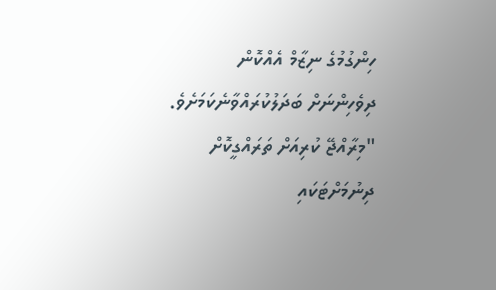ހިންގުމުގެ ނިޒާމް އެއްކޮން ދިވެހިންނަށް ބަދަލުކުރައްވާނެކަމަށެވެ.
"މިރާއްޖޭ ކުރިއަށް ތަރައްގީކޮށް ދިނުމަށްޓަކައި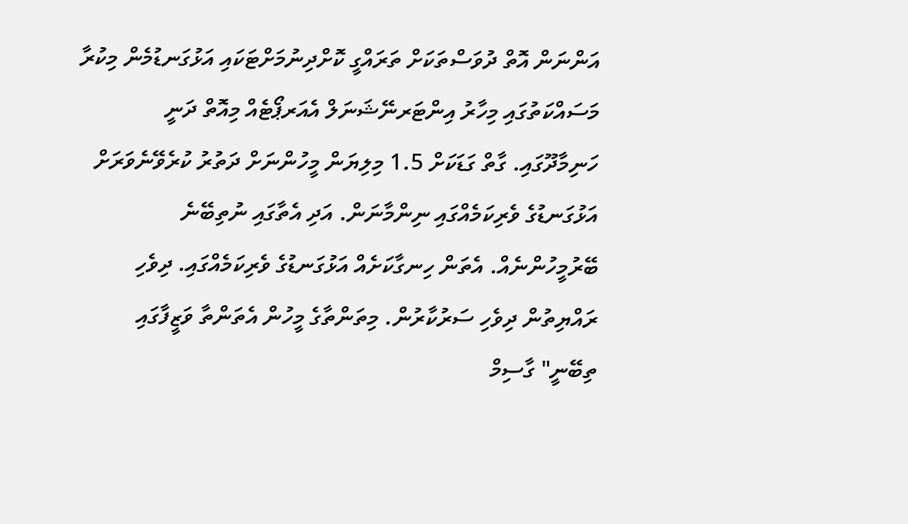އަންނަން އޮތް ދުވަސްތަކަށް ތަރައްގީ ކޮށްދިނުމަށްޓަކައި އަޅުގަނޑުމެން މިކުރާ މަސައްކަތުގައި މިހާރު އިންޓަރނޭޝަނަލް އެއަރޕޯޓެއް މިއޮތް ދަނީ ހަނިމާދޫގައި. ގާތް ގަޑަކަށް 1.5 މިލިޔަން މީހުންނަށް ދަތުރު ކުރެވޭނެވަރަށް އަޅުގަނޑުގެ ވެރިކަމެއްގައި ނިންމާނަން. އަދި އެތާގައި ނުތިބޭނެ ބޭރުމީހުންނެއް. އެތަން ހިނގާކަށެއް އަޅުގަނޑުގެ ވެރިކަމެއްގައި. ދިވެހި ރައްޔިތުން ދިވެހި ސަރުކާރުން. މިތަންތާގެ މީހުން އެތަންތާ ވަޒީފާގައި ތިބޭނީ" ގާސިމް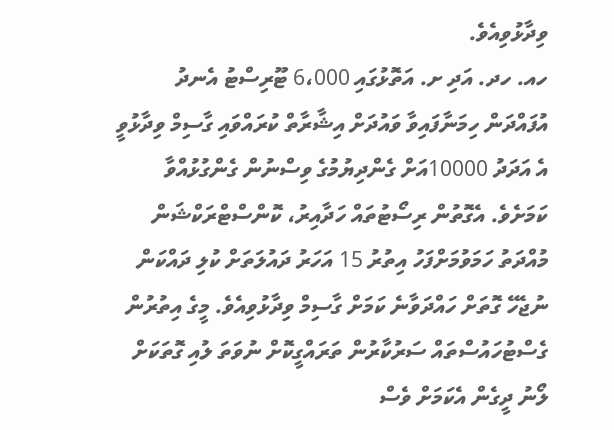ވިދާޅުވިއެވެ.
ހއ. ހދ. އަދި ށ. އަތޮޅުގައި 6،000 ޓޫރިސްޓު އެނދު އުފައްދަން ހިމަނާފައިވާ ވައުދަށް އިޝާރާތް ކުރައްވައި ގާސިމް ވިދާޅުވީ އެ އަދަދު 10000އަށް ގެންދިޔުމުގެ ވިސްނުން ގެންގުޅުއްވާ ކަމަށެވެ. އެގޮތުން ރިސޯޓުތައް ހަދާއިރު، ކޮންސްޓްރަކްޝަން މުއްދަތު ހަމަވުމަށްފަހު އިތުރު 15 އަހަރު ދައުލަތަށް ކުލި ދައްކަން ނުޖެހޭ ގޮތަށް ހައްދަވާނެ ކަމަށް ގާސިމް ވިދާޅުވިއެވެ. މީގެ އިތުރުން ގެސްޓުހައުސްތައް ސަރުކާރުން ތަރައްގީކޮށް ނުވަތަ ލުއި ގޮތަކަށް ލޯނު ދީގެން އެކަމަށް ވެސް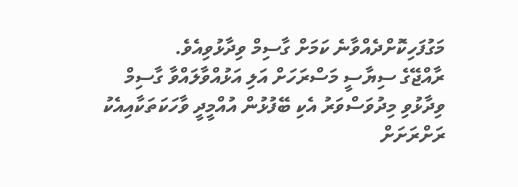މަގުފަހިކޮށްދެއްވާނެ ކަމަށް ގާސިމް ވިދާޅުވިއެވެ.
ރާއްޖޭގެ ސިޔާސީ މަސްރަހަށް އަލި އަޅުއްވާލައްވާ ގާސިމް ވިދާޅުވި މިދުވަސްވަރު އެކި ބޭފުޅުން އުއްމީދީ ވާހަކަތަކާއިއެކު ރަށްރަށަށް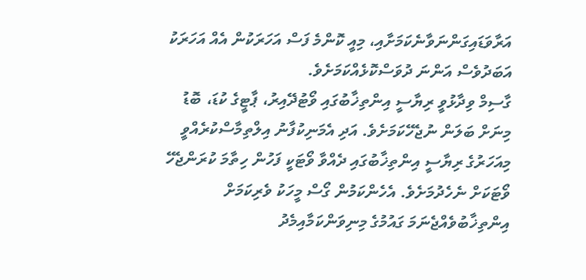އަރާވަޑައިގަންނަވާނެކަމަށާއި، މިއީ ކޮންމެ ފަސް އަހަރަކުން އެއް އަހަރަކު އަބަދުވެސް އަންނަ ދުވަސްކޮޅެއްކަމަށެވެ.
ގާސިމް ވިދާޅުވީ ރިޔާސީ އިންތިޚާބުގައި ވޯޓުދޭއިރު، ޕާޓީގެ ކުޑަ، ބޮޑު މިނަށް ބަލަން ނުޖެހޭކަމަށެވެ. އަދި އެމަނިކުފާނު އިލްތިމާސްކުރެއްވީ މިއަހަރުގެ ރިޔާސީ އިންތިޚާބުގައި ދެއްވާ ވޯޓަކީ ފަހުން ހިތާމަ ކުރަންޖެހޭ ވޯޓަކަށް ނެހެދުމަށެވެ. އެހެންކަމުން ގޯސް މީހަކު ވެރިކަމަށް އިންތިޚާބުވެއްޖެނަމަ ގައުމުގެ މިނިވަންކަމާއިމެދު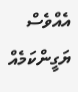އެއްވެސް ޔަގީންކަމެއް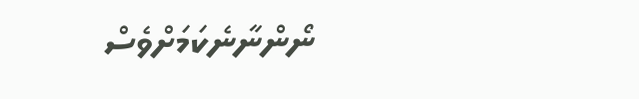ނޯންނާނެކަމަށްވެސް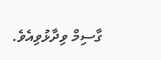ގާސިމް ވިދާޅުވިއެވެ.